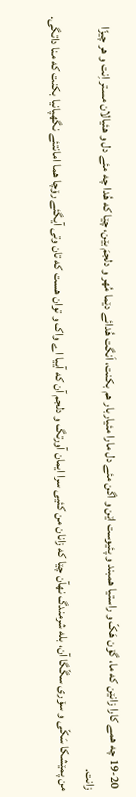19-20 چه همے کارا زانێن که ما، گۆن هَکّ و راستیا همبند و پئیوست اێن و اگن مئے دل مارا مئیاربار هم بکنت، اَنگت هُدائے دێما مُهر و دلجمَ بێن، چێا که هُدا چه مئے دل و هئیالان مستر اِنت و هر چیزّا زانت.
من پمێشکا سَکّی و سۆری سگّگا آن، بله شرمندگ نهآن چێا که زانان من کئیی سرا ایمان آورتگ و دلجم آن که آییا اے واک و توان هست که تان وتی آیگئے رۆچا هما امانتئے نگهپانیا بکنت که منا داتگی.